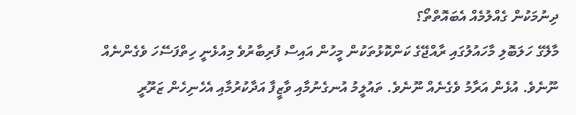ދިނުމަކުން ގެއްލުމެއް އެބައޮތްތޯ؟
މާލޭގެ ހަލަބޮލި މާހައުލުގައި ރާއްޖޭގެ ކަންކޮޅުތަކުން މީހުން އައިސް ފުރިބާރުވެ މިއުޅެނީ ހިތްފަސޭހަ ވެގެންނެއް ނޫނެވެ. އުޅެން އަރާމު ވެގެނެއް ނޫނެވެ. ތައުލީމު އުނގެނުމާއި ވާޒީފާ އަދާކުރުމާއި އެހެނިހެން ޒަރޫރީ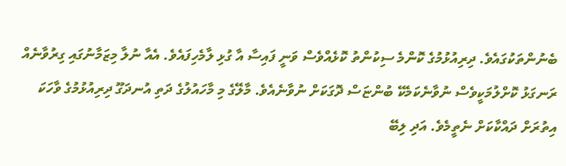ބެނުންތަކުގައެވެ. ދިރިއުޅުމުގެ ކޮންމެ ސިކުންތު ކޮޅެއްވެސް ވަނީ ފައިސާ އާ ގުޅި ލާމެހިފައެވެ. އެއާ ނުލާ މިޒަމާނުގައި ގިރުވާނެއް ރަނގަޅު ކޮށްލުމަކީވެސް ނުވާނެކަމެކޭ ބުންޏަސް ދޮގަކަށް ނުވާނެއެވެ. މާލޭގެ މި މާހައުލުގެ ދަތި އުނދަގޫ ދިރިއުޅުމުގެ ވާހަކަ އިތުރަށް ދައްކާކަށް ނެތީމެވެ. އަދި ލިބޭ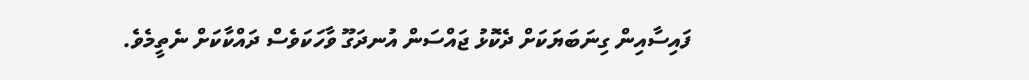ފައިސާއިން ގިނަބަޔަކަށް ދެކޮޅު ޖައްސަން އުނދަގޫ ވާހަކަވެސް ދައްކާކަށް ނެތީމެވެ.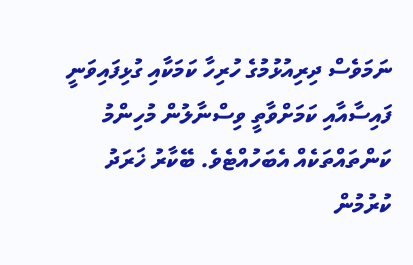ނަމަވެސް ދިރިއުޅުމުގެ ހުރިހާ ކަމަކާއި ގުޅިފައިވަނީ ފައިސާއާއި ކަމަށްވާތީ ވިސްނާލުން މުހިންމު ކަންތައްތަކެއް އެބަހުއްޓެވެ. ބޭކާރު ޚަރަދު ކުރުމުން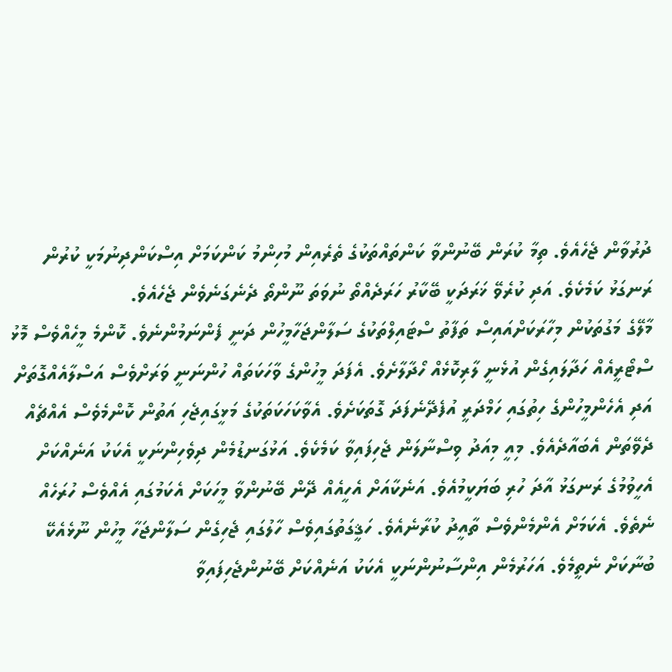ދުރުވާން ޖެހެއެވެ. ތިމާ ކުރަން ބޭނުންވާ ކަންތައްތަކުގެ ތެރެއިން މުހިންމު ކަންކަމަށް އިސްކަންދިނުމަކީ ކުރުން ރަނގަޅު ކަމެކެވެ. އަދި ކުރެވޭ ޚަރަދަކީ ބޭކާރު ހަރަދެއްތޯ ނުވަތަ ނޫންތޯ ދެނެގަނެވެން ޖެހެއެވެ.
މާލޭގެ މަގުތަކުން މިހާރަކަށްއައިސް ތަފާތު ސްޓައިލްތަކުގެ ސަލާންޖަހާމީހުން ދަނީ ފެންނަމުންނެވެ. ކޮންމެ މީހެއްވެސް މޮޅު ސްޓޯރީއެއް ހަދާލައިގެން އުޅެނީ ލާރިކޮޅެއް ހޯދާލާށެވެ. އެފަދަ މީހުންގެ ވާހަކަތައް ހުންނަނީ ވަރަށްވެސް އަސްލާއެއްގޮތަށް އަދި އެހެންމީހުންގެ ހިތުގައި ހަމްދަރީ އުފެދޭނެފަދަ ގޮތަކަށެވެ. އެވާކަހަކަތަކުގެ މަޅީގައިޖެހި އަތުން ކޮންމެވެސް އެއްޗެއް ދެވޭތަން އެބައާދެއެވެ. މިއީ މިއަދު ވިސްނާލަން ޖެހިފައިވާ ކަމެކެވެ. އަޅުގަނޑުމެން ދިވެހިންނަކީ އެކަކު އަނެއްކަށް އެހީވުމުގެ ރަނގަޅު އާދަ ހުރި ބަޔަކީމުއެވެ. އަނެކާއަށް އެހީއެއް ދޭން ބޭނުންވާ މީހަކަށް އެކަމުގައި އެއްވެސް ހުރަހެއް ނެތެވެ. އެކަމަށް އެންމެންވެސް ތާއީދު ކުރާނެއެވެ. ހަޤީގަތުގައިވެސް ހާލުގައި ޖެހިގެން ސަލާންޖަހާ މީހުން ނޫޅެއެކޭ ބުނާކަށް ނެތީމެވެ. އަހަރުމެން އިންސާނުންނަކީ އެކަކު އަނެއްކަށް ބޭނުންޖެހިފައިވާ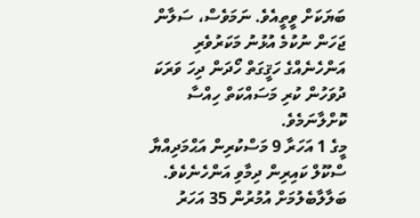ބަޔަކަށް ވީތީއެވެ. ނަމަވެސް، ސަލާން ޖަހަން ނުކުމެ އުޅުނު މަކަރުވެރި އަންހެނެއްގެ ހަޤީގަތް ހޯދަން ދިހަ ވަރަކަ ދުވަހުން ކުރި މަސައްކަތް ހިއްސާ ކޮށްލާނަމެވެ.
މީގެ 1 އަހަރާ 9 މަސްކުރިން އަޙްމަދިއްޔާ ސްކޫލް ކައިރިން ދިމާވި އަންހެނެކެވެ. ބަލާލާބެލުމަށް އުމުރުން 35 އަހަރު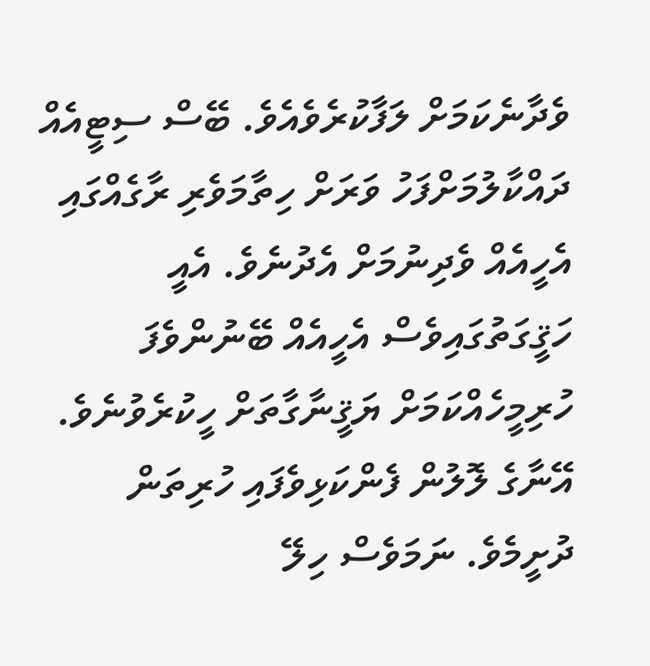ވެދާނެކަމަށް ލަފާކުރެވެއެވެ. ބޭސް ސިޓީއެއް ދައްކާލުމަށްފަހު ވަރަށް ހިތާމަވެރި ރާގެއްގައި އެހީއެއް ވެދިނުމަށް އެދުނެވެ. އެއީ ހަޤީގަތުގައިވެސް އެހީއެއް ބޭނުންވެފަ ހުރިމީހެއްކަމަށް ޔަޤީނާގާތަށް ހީކުރެވުނެވެ. އޭނާގެ ލޮލުން ފެންކަޅިވެފައި ހުރިތަން ދުށީމެވެ. ނަމަވެސް ހިލޭ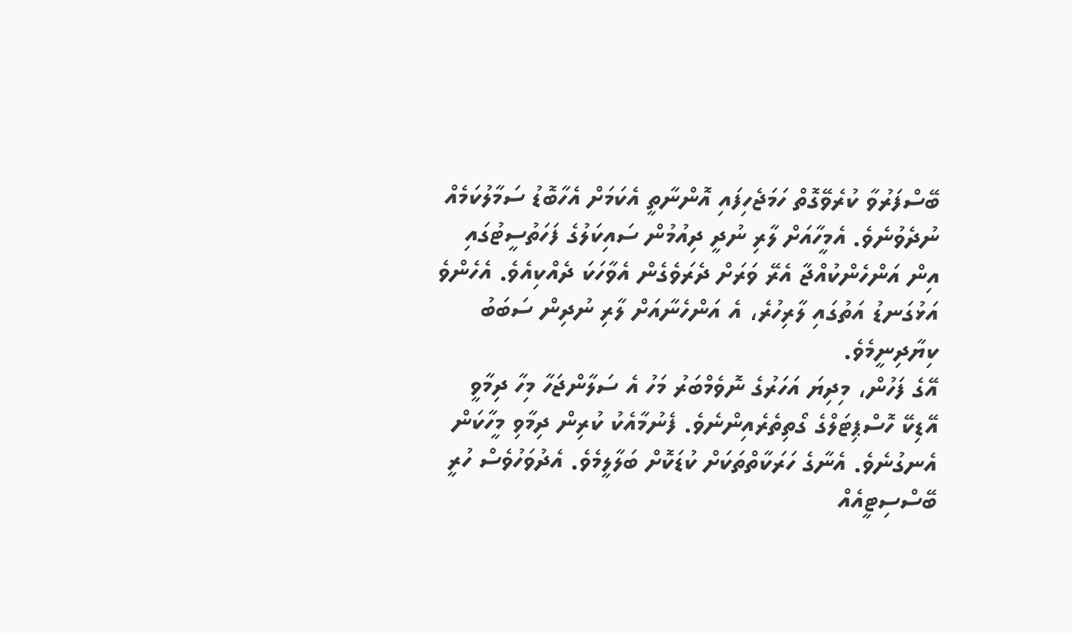ބޭސްފަރުވާ ކުރެވޭގޮތް ހަމަޖެހިފައި އޮންނާތީ އެކަމަށް އެހާބޮޑު ސަމާލުކަމެއް ނުދެވުނެވެ. އެމީހާއަށް ލާރި ނުދީ ދިއުމުން ސައިކަލުގެ ފަހަތުސީޓުގައި އިން އަންހެންކުއްޖާ އެރޭ ވަރަށް ދެރަވެގެން އެވާހަކަ ދެއްކިއެވެ. އެހެންވެ އަޅުގަނޑު އަތުގައި ލާރިހުރެ، އެ އަންހެނާއަށް ލާރި ނުދިން ސަބަބު ކިޔާދިނީމެވެ.
އޭގެ ފަހުން، މިދިޔަ އަހަރުގެ ނޮވެމްބަރު މަހު އެ ސަލާންޖަހާ މިހާ ދިމާވީ އޭޑިކޭ ހޮސްޕިޓަލްގެ ގޯތިތެރެއިންނެވެ. ފެނުމާއެކު ކުރިން ދިމާވި މީހާކަން އެނގުނެވެ. އެނާގެ ހަރަކާތްތަކަށް ކުޑަކޮށް ބަލާލީމެވެ. އެދުވަހުވެސް ހުރީ ބޭސްސިޓީއެއް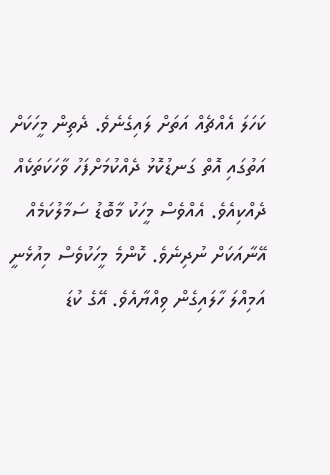ކަހަލަ އެއްޗެއް އަތަށް ލައިގެނެވެ. ދެތިން މީހަކަށް އަތުގައި އޮތް ގަނޑުކޮޅު ދެއްކުމަށްފަހު ވާހަކަތަކެއް ދެއްކިއެވެ. އެއްވެސް މީހަކު މާބޮޑު ސަމާލުކަމެއް އޭނާއަކަށް ނުދިނެވެ. ކޮންމެ މީހަކުވެސް މިއުޅެނީ އަމިއްލަ ހާލައިގެން ވިއްޔާއެވެ. އޭގެ ކުޑަ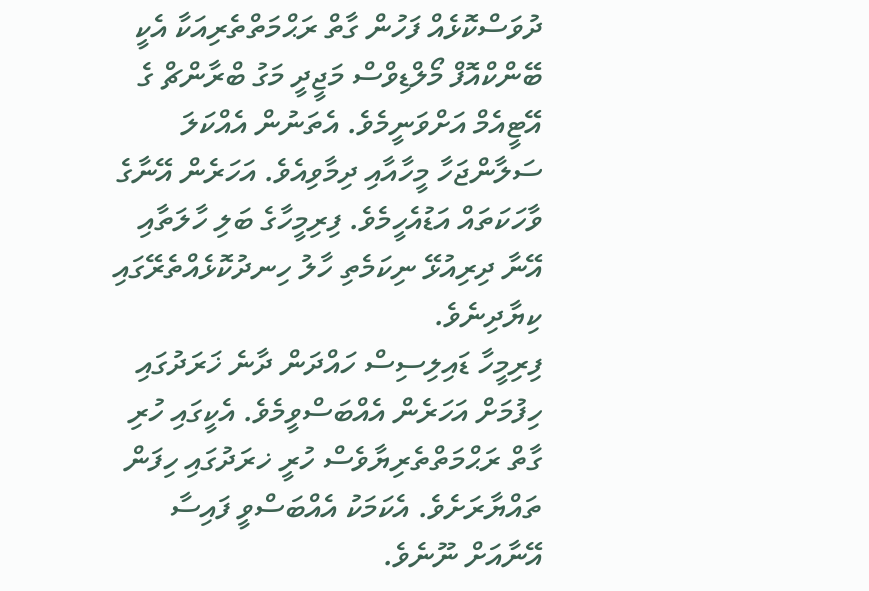ދުވަސްކޮޅެއް ފަހުން ގާތް ރަޙްމަތްތެރިއަކާ އެކީ ބޭންކްއޮފް މޯލްޑިވްސް މަޖީދީ މަގު ބްރާންޗް ގެ އޭޓީއެމް އަށްވަނީމެވެ. އެތަނުން އެއްކަލަ ސަލާންޖަހާ މީހާއާއި ދިމާވިއެވެ. އަހަރެން އޭނާގެ ވާހަކަތައް އަޑުއެހީމެވެ. ފިރިމީހާގެ ބަލި ހާލަތާއި އޭނާ ދިރިއުޅޭ ނިކަމެތި ހާލު ހިނދުކޮޅެއްތެރޭގައި ކިޔާދިނެވެ.
ފިރިމީހާ ޑައިލިސިސް ހައްދަން ދާނެ ޚަރަދުގައި ހިފުމަށް އަހަރެން އެއްބަސްވީމެވެ. އެކީގައި ހުރި ގާތް ރަޙްމަތްތެރިޔާވެސް ހުރީ ޚރަދުގައި ހިފަން ތައްޔާރަށެވެ. އެކަމަކު އެއްބަސްވީ ފައިސާ އޭނާއަށް ނޫނެވެ.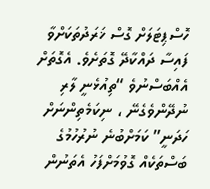ހޮސްޕިޓަލަށް ގޮސް ޚަރަދުތަކަށްވާ ފައިސާ ދައްކާދޭ ގޮތަށެވެ. އެގޮތަށް އެއްބަސްނުވެ “ތިއުޅެނީ ލާރި ނުދޭންވެގެނޭ ، ނިކަމެތިންނަށް ހަދަނީ” ކަމަށްބުނެ ނުރުހުމުގެ ބަސްތަކެއް ގޮވުމަށްފަހު އެތަނުން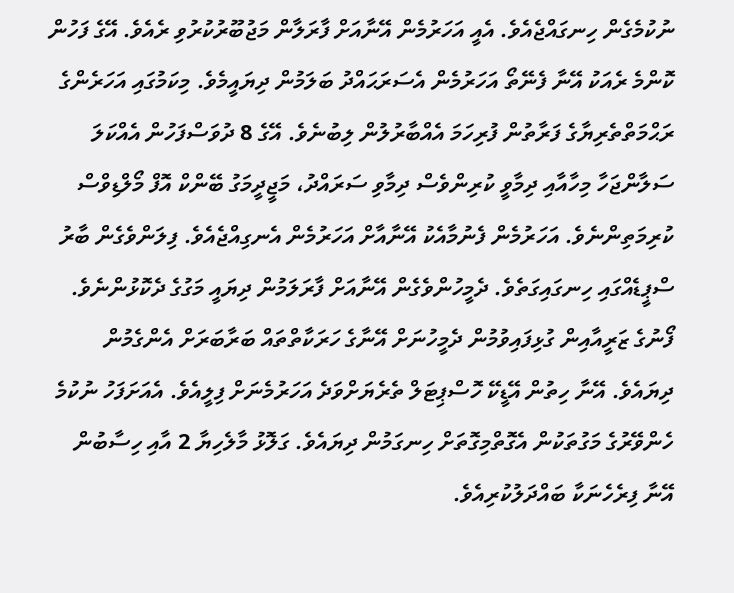ނުކުމެގެން ހިނގައްޖެއެވެ. އެއީ އަހަރުމެން އޭނާއަށް ފާރަލާން މަޖުބޫރުކުރުވި ރެއެވެ. އޭގެ ފަހުން ކޮންމެ ރެއަކު އޭނާ ފެނޭތޯ އަހަރުމެން އެސަރަޙައްދު ބަލަމުން ދިޔައީމެވެ. މިކަމުގައި އަހަރެންގެ ރަޙްމަތްތެރިޔާގެ ފަރާތުން ފުރިހަމަ އެއްބާރުލުން ލިބުނެވެ. އޭގެ 8 ދުވަސްފަހުން އެއްކަލަ ސަލާންޖަހާ މިހާއާއި ދިމާވީ ކުރިންވެސް ދިމާވި ސަރައްދު، މަޖީދީމަގު ބޭންކް އޮފް މޯލްޑިވްސް ކުރިމަތިންނެވެ. އަހަރުމެން ފެނުމާއެކު އޭނާއާށް އަހަރުމެން އެނގިއްޖެއެވެ. ފިލަންވެގެން ބާރު ސްޕީޑެއްގައި ހިނގައިގަތެވެ. ދެމީހުންވެގެން އޭނާއަށް ފާރަލަމުން ދިޔައީ މަގުގެ ދެކޮޅުންނެވެ. ފޯނުގެ ޒަރީއާއިން ގުޅިފައިވުމުން ދެމީހުނަށް އޭނާގެ ހަރަކާތްތައް ބަރާބަރަށް އެންގެމުން ދިޔައެވެ. އޭނާ ހިތުން އޭޑީކޭ ހޮސްޕިޓަލް ތެރެޔަށްވަދެ އަހަރުމެނަށް ފިލީއެވެ. އެއަށަފަހު ނުކުމެ ހެންވޭރުގެ މަގުތަކުން އެގޮތްމިގޮތަށް ހިނގަމުން ދިޔައެވެ. ގަލޮޅު މާލެހިޔާ 2 އާއި ހިސާބުން އޭނާ ފިރެހެނަކާ ބައްދަލުކުރިއެވެ.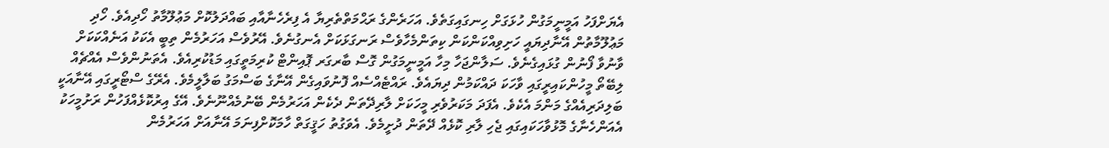އެޔަށްފަހު އަމީނީމަގުން ހުޅަގަށް ހިނގައިގަތެވެ. އަހަރެންގެ ރަޙްމަތްތެރިޔާ އެ ފިރެހެނާއާއި ބައްދަލުކޮށް މަޢުލޫމާތު ހޯދިއެވެ. ހޯދި މަޢުލޫމާތުން އޭނާދިޔައީ ހަށިވިއްކަންކަން ކިތަންމެހާވެސް ރަނގަޅަކަށް އެނގުނެވެ. އޭރުވެސް އަހަރުމެން ތިބީ އެކަކު އަނެއްކަކަށް ވާނުވާ ފޯނުން ގުޅައިގެނެވެ. ސަލާންޖަހާ މިހާ އަމީނީމަގުން ގޮސް ބާރގަރ ޕޮއިންޓް ކުރިމަތީގައި މަޑުކުރިއެވެ. އެތަނުންވެސް އެއްޗެއް ލިބޭތޯ މީހުންކައިރީގައި ވާހަކަ ދައްކަމުން ދިޔައެވެ. ރައްޓެއްސެއް ފޮނުވައިގެން އޭނާގެ ބަސްމަގު ބަލާލީމެވެ. އެރޭގެ ސްޓޯރީގައި އޭނާއަކީ ބަލިދަރިއެއްގެ މަންމަ އެކެވެ. އެފަދަ މަކަރުވެރި މީހަކަށް ލާރިދޭތަން ދެކެން އަހަރުމެން ބޭނުމެއްނޫނެވެ. އޭގެ އިރުކޮޅެއްފަހުން ރަށުމީހަކު އެއަންހެނާގެ މޮޅުވާހަކައިގައި ޖެހި ލާރި ކޮޅެއް ދޭތަން ދުށީމެވެ. އެވަގުތު ހަޤީގަތް ހާމަކޮށްފިނަމަ އޭނާއަށް އަހަރުމެން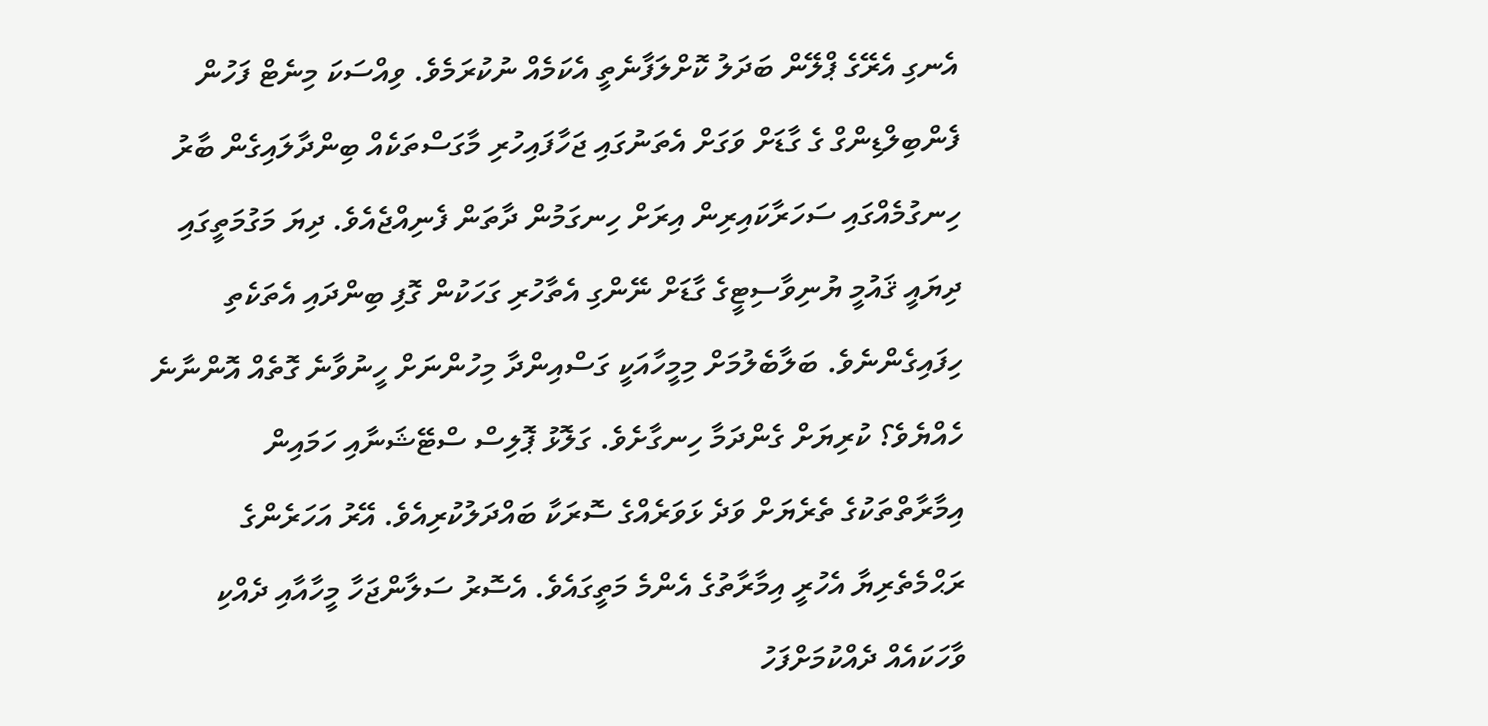އެނގި އެރޭގެ ޕްލޭން ބަދަލު ކޮށްލަފާނެތީ އެކަމެއް ނުކުރަމެވެ. ވިއްސަކަ މިނެޓް ފަހުން ފެންބިލްޑިންގް ގެ ގާޑަށް ވަގަށް އެތަނުގައި ޖަހާފައިހުރި މާގަސްތަކެއް ބިންދާލައިގެން ބާރު ހިނގުމެއްގައި ސަހަރާކައިރިން އިރަށް ހިނގަމުން ދާތަން ފެނިއްޖެއެވެ. ދިޔަ މަގުމަތީގައި ދިޔައީ ޤައުމީ ޔުނިވާސިޓީގެ ގާޑަށް ނޭންގި އެތާހުރި ގަހަކުން ގޮފި ބިންދައި އެތަކެތި ހިފައިގެންނެވެ. ބަލާބެލުމަށް މިމީހާއަކީ ގަސްއިންދާ މިހުންނަށް ހީނުވާނެ ގޮތެއް އޮންނާނެ ހެއްޔެވެ؟ ކުރިޔަށް ގެންދަމާ ހިނގާށެވެ. ގަލޮޅު ޕޮލިސް ސްޓޭޝަނާއި ހަމައިން އިމާރާތްތަކުގެ ތެރެޔަށް ވަދެ ޅަވަރެއްގެ ސޮރަކާ ބައްދަލުކުރިއެވެ. އޭރު އަހަރެންގެ ރަޙްމެތެރިޔާ އެހުރީ އިމާރާތުގެ އެންމެ މަތީގައެވެ. އެސޮރު ސަލާންޖަހާ މީހާއާއި ދެއްކި ވާހަކައެއް ދެއްކުމަށްފަހު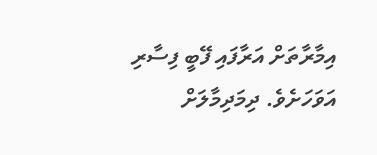އިމާރާތަށް އަރާފައި ފޭބީ ފިސާރި އަވަހަށެވެ. ދިމަދިމާލަށް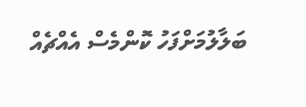ބަލާލުމަށްފަހު ކޮންމެސް އެއްޗެއް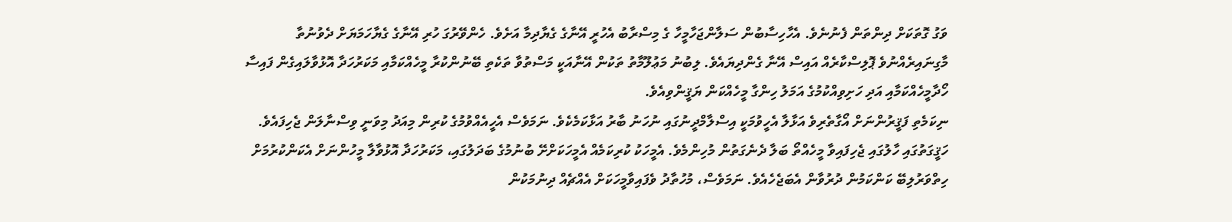ވަގު ގޮތަކަށް ދިންތަން ފެނުނެވެ. އެހާހިސާބުން ސަލާންޖަހާމީހާ ގެ މިސްރާބު އެހުރީ އޭނާގެ ގެޔާދިމާ އަށެވެ. ހެންވޭރުގަ ހުރި އޭނާގެ ގެޔާހަމަޔަށް ދެވުނުތާ މާގިނައިރެއްނުވެ ޕޮލިސްކާރެއް އައިސް އޭނާ ގެންދިޔައެވެ. ލިބުނު މަޢުލޫމާތު ތަކުން އޭނާއަކީ މަސްތުވާ ތަކެތި ބޭނުންކުރާ މީހެއްކަމާއި މަކަރުހަދާ އޮޅުވާލައިގެން ފައިސާ ހޯދާމީހެއްކަމާއި އަދި ހަށިވިއްކުމުގެ އަމަލު ހިންގާ މީހެއްކަން ޔަޤީންވިއެވެ.
ނިކަމެތި ފަޤީރުންނަށް އޯގާތެރިވެ އަޅާލާ އެހީވުމަކީ އިސްލާމްދީނުގައި ނުހަނު ބާރު އަޅާކަމެކެވެ. ނަމަވެސް އެހީއެއްވުމުގެ ކުރިން މިއަދު މިވަނީ ވިސްނާލަން ޖެހިފައެވެ. ހަޤީގަތުގައި ހާލުގައި ޖެހިފައިވާ މީހެއްތޯ ބަލާ ދެނެގަތުން މުހިންމެވެ. އެމީހަކު ކުރިކަމެއް އެމީހަކަށްށޭ ބުނުމުގެ ބަދަލުގައި، މަކަރުހަދާ އޮޅުވާލާ މީހުންނަށް އެކަންކުރުމަށް ހިތްވަރުލިބޭ ކަންކަމުން ދުރުވާން އެބަޖެހެއެވެ. ނަމަވެސް، މުހުތާދު ވެފައިވާމީހަކަށް އެއްޗެއް ދިނުމަކުން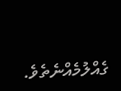ގެއްލުމެއްނެތެވެ.